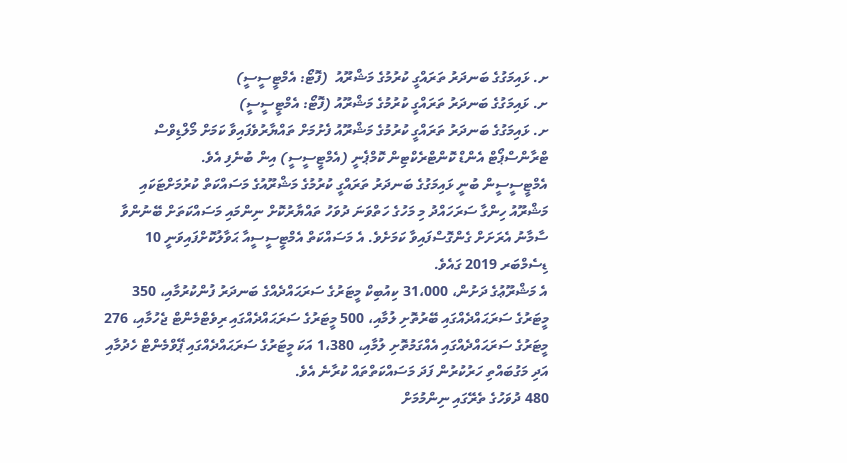ށ. ޅައިމަގުގެ ބަނދަރު ތަރައްގީ ކުރުމުގެ މަޝްރޫއު  (ފޮޓޯ: އެމްޓީސީސީ)
ށ. ޅައިމަގުގެ ބަނދަރު ތަރައްގީ ކުރުމުގެ މަޝްރޫއު (ފޮޓޯ: އެމްޓީސީސީ)
ށ. ޅައިމަގުގެ ބަނދަރު ތަރައްގީ ކުރުމުގެ މަޝްރޫއު ފެށުމަށް ތައްޔާރުވެފައިވާ ކަމަށް މޯލްޑިވްސް ޓްރާންސްޕޯޓް އެންޑް ކޮންޓްރެކްޓިން ކޮމްޕެނީ (އެމްޓީސީސީ) އިން ބުނެފި އެވެ.
އެމްޓީސީސީން ބުނީ ޅައިމަގުގެ ބަނދަރު ތަރައްގީ ކުރުމުގެ މަޝްރޫއުގެ މަސައްކަތް ކުރުމަށްޓަކައި މަޝްރޫއު ހިންގާ ސަރަހައްދު މި މަހުގެ ހަތްވަނަ ދުވަހު ތައްޔާރުކޮށް ނިންމައި މަސައްކަތަށް ބޭނުންވާ ސާމާނު އެރަށަށް ގެންގޮސްފައިވާ ކަމަށެވެ. އެ މަސައްކަތް އެމްޓީސީސީއާ ޙަވާލުކޮށްފައިވަނީ 10 ޑިސެމްބަރ 2019 ގައެވެ.
އެ މަޝްރޫޢުގެ ދަށުން، 31،000 ކިއުބިކް މީޓަރުގެ ސަރަޙައްދެއްގެ ބަނދަރު ފުންކުރުމާއި، 350 މީޓަރުގެ ސަރަޙައްދެއްގައި ބޭރުތޮށި ލުމާއި، 500 މީޓަރުގެ ސަރަޙައްދެއްގައި ރިވެޓްމެންޓް ޖެހުމާއި، 276 މީޓަރުގެ ސަރަޙައްދެއްގައި އެއްގަމުތޮށި ލުމާއި، 1،380 އަކަ މީޓަރުގެ ސަރަޙައްދެއްގައި ޕޭވްމެންޓް ހެދުމާއި އަދި މަގުބައްތި ހަރުކުރުން ފަދަ މަސައްކަތްތައް ކުރާނެ އެވެ.
480 ދުވަހުގެ ތެރޭގައި ނިންމުމަށް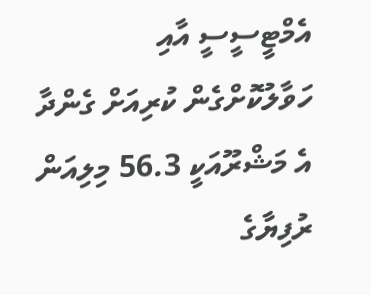އެމްޓީސީސީ އާއި ހަވާލުކޮށްގެން ކުރިއަށް ގެންދާ އެ މަޝްރޫއަކީ 56.3 މިލިއަން ރުފިޔާގެ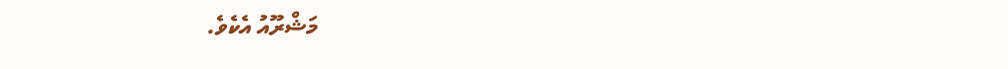މަޝްރޫއު އެކެވެ.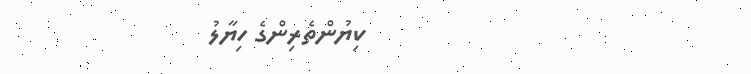ކިޔުންތެރިންގެ ހިޔާލު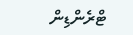ޓްރެންޑިން